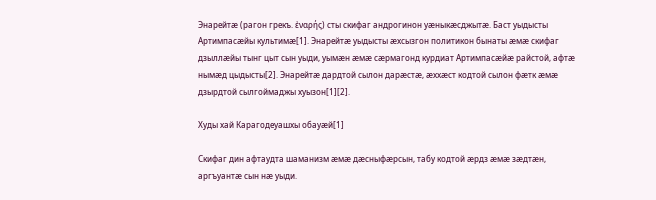Энарейтæ (рагон грекъ. ἐναρής) сты скифаг андрогинон уæныкæсджытæ. Баст уыдысты Артимпасæйы культимæ[1]. Энарейтæ уыдысты æхсызгон политикон бынаты æмæ скифаг дзыллæйы тынг цыт сын уыди, уымæн æмæ сæрмагонд курдиат Артимпасæйæ райстой, афтæ нымæд цыдысты[2]. Энарейтæ дардтой сылон дарæстæ, æххæст кодтой сылон фæтк æмæ дзырдтой сылгоймаджы хуызон[1][2].

Худы хай Карагодеуашхы обауæй[1]

Скифаг дин афтаудта шаманизм æмæ дæсныфæрсын, табу кодтой æрдз æмæ зæдтæн, аргъуантæ сын нæ уыди.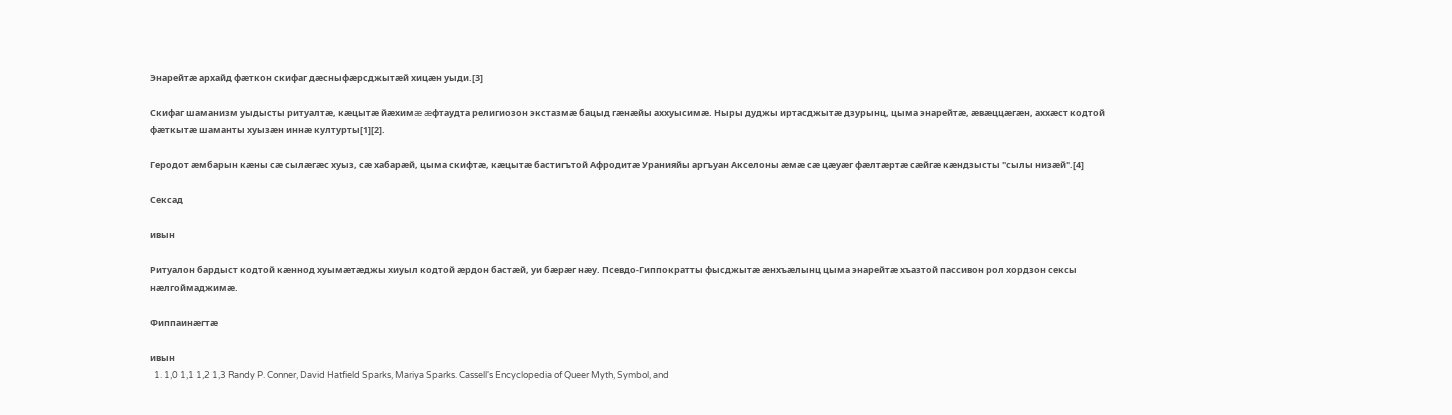Энарейтæ архайд фæткон скифаг дæсныфæрсджытæй хицæн уыди.[3]

Скифаг шаманизм уыдысты ритуалтæ, кæцытæ йæхимæ æфтаудта религиозон экстазмæ бацыд гæнæйы аххуысимæ. Ныры дуджы иртасджытæ дзурынц, цыма энарейтæ, æвæццæгæн, аххæст кодтой фæткытæ шаманты хуызæн иннæ културты[1][2].

Геродот æмбарын кæны сæ сылæгæс хуыз, сæ хабарæй, цыма скифтæ, кæцытæ бастигътой Афродитæ Уранияйы аргъуан Акселоны æмæ сæ цæуæг фæлтæртæ сæйгæ кæндзысты "сылы низæй".[4]

Сексад

ивын

Ритуалон бардыст кодтой кӕннод хуымӕтӕджы хиуыл кодтой ӕрдон бастӕй, уи бӕрӕг нӕу. Псевдо-Гиппократты фысджытӕ ӕнхъӕлынц цыма энарейтӕ хъазтой пассивон рол хордзон сексы нӕлгоймаджимӕ.

Фиппаинæгтæ

ивын
  1. 1,0 1,1 1,2 1,3 Randy P. Conner, David Hatfield Sparks, Mariya Sparks. Cassell's Encyclopedia of Queer Myth, Symbol, and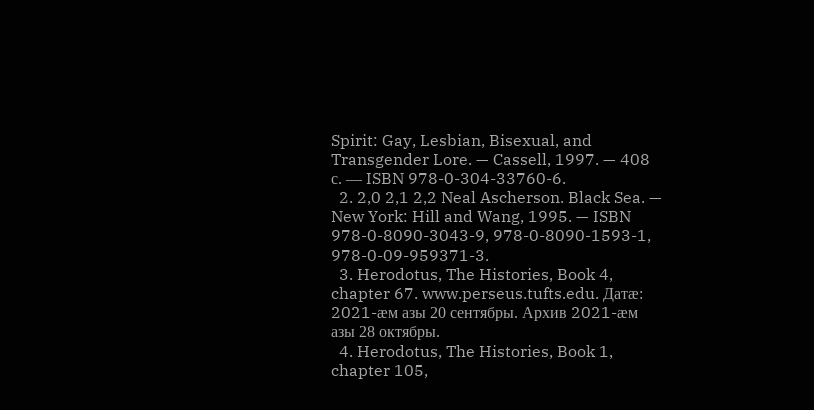Spirit: Gay, Lesbian, Bisexual, and Transgender Lore. — Cassell, 1997. — 408 с. — ISBN 978-0-304-33760-6.
  2. 2,0 2,1 2,2 Neal Ascherson. Black Sea. — New York: Hill and Wang, 1995. — ISBN 978-0-8090-3043-9, 978-0-8090-1593-1, 978-0-09-959371-3.
  3. Herodotus, The Histories, Book 4, chapter 67. www.perseus.tufts.edu. Датæ: 2021-æм азы 20 сентябры. Архив 2021-æм азы 28 октябры.
  4. Herodotus, The Histories, Book 1, chapter 105,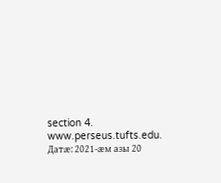section 4. www.perseus.tufts.edu. Датæ: 2021-æм азы 20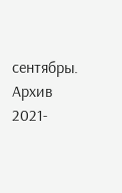сентябры. Архив 2021-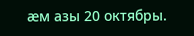æм азы 20 октябры.